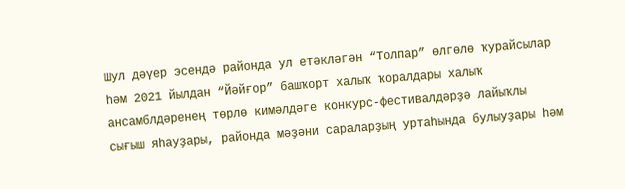Шул дәүер эсендә районда ул етәкләгән “Толпар” өлгөлө ҡурайсылар һәм 2021 йылдан “Йәйғор” башҡорт халыҡ ҡоралдары халыҡ ансамблдәренең төрлө кимәлдәге конкурс-фестивалдәрҙә лайыҡлы сығыш яһауҙары, районда мәҙәни сараларҙың уртаһында булыуҙары һәм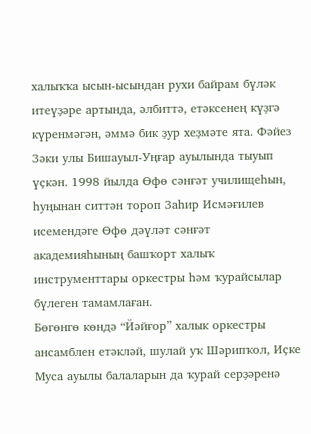халыҡҡа ысын-ысындан рухи байрам бүләк итеүҙәре артында, әлбиттә, етәксенең күҙгә күренмәгән, әммә бик ҙур хеҙмәте ята. Фәйез Зәки улы Бишауыл-Уңғар ауылында тыуып үҫкән. 1998 йылда Өфө сәнғәт училищеһын, һуңынан ситтән тороп Заһир Исмәғилев исемендәге Өфө дәүләт сәнғәт академияһының башҡорт халыҡ инструменттары оркестры һәм ҡурайсылар бүлеген тамамлаған.
Бөгөнгө көндә “Йәйғор” халык оркестры ансамблен етәкләй, шулай уҡ Шәрипҡол, Иҫке Муса ауылы балаларын да ҡурай серҙәренә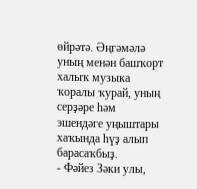өйрәтә. Әңгәмәлә уның менән башҡорт халыҡ музыка ҡоралы ҡурай, уның серҙәре һәм эшендәге уңыштары хаҡында һүҙ алып барасаҡбыҙ.
- Фәйез Зәки улы,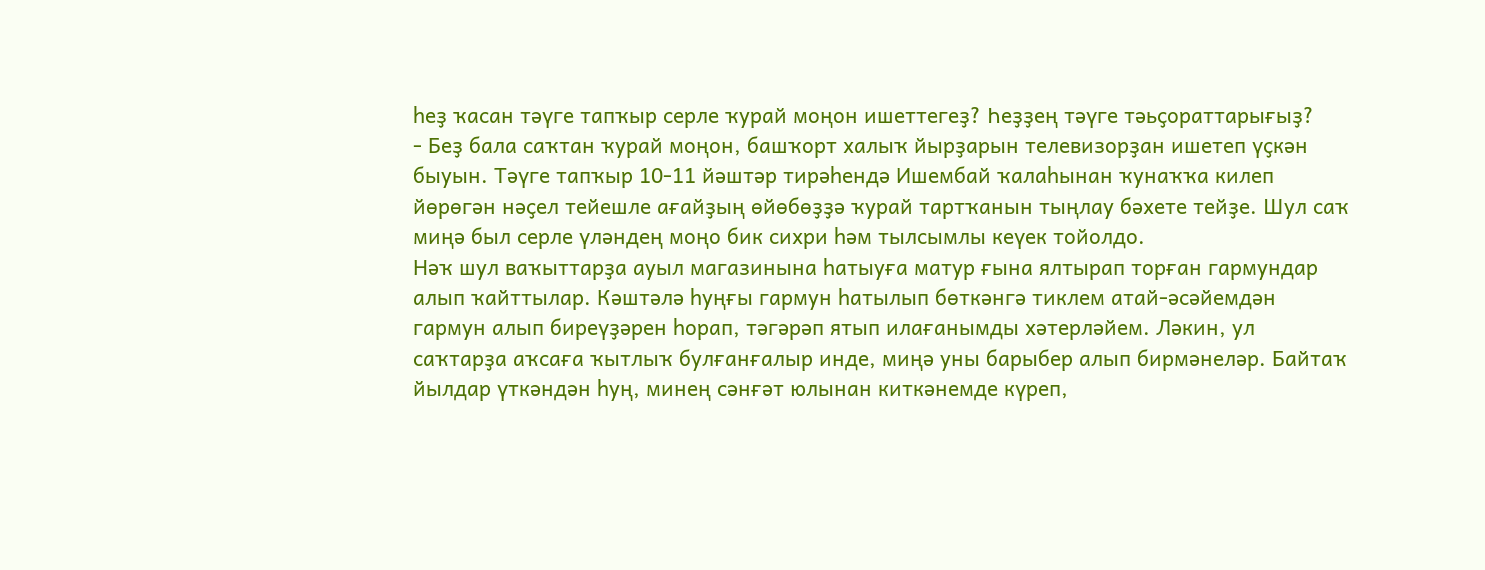һеҙ ҡасан тәүге тапҡыр серле ҡурай моңон ишеттегеҙ? Һеҙҙең тәүге тәьҫораттарығыҙ?
- Беҙ бала саҡтан ҡурай моңон, башҡорт халыҡ йырҙарын телевизорҙан ишетеп үҫкән быуын. Тәүге тапҡыр 10-11 йәштәр тирәһендә Ишембай ҡалаһынан ҡунаҡҡа килеп йөрөгән нәҫел тейешле ағайҙың өйөбөҙҙә ҡурай тартҡанын тыңлау бәхете тейҙе. Шул саҡ миңә был серле үләндең моңо бик сихри һәм тылсымлы кеүек тойолдо.
Нәҡ шул ваҡыттарҙа ауыл магазинына һатыуға матур ғына ялтырап торған гармундар алып ҡайттылар. Кәштәлә һуңғы гармун һатылып бөткәнгә тиклем атай-әсәйемдән гармун алып биреүҙәрен һорап, тәгәрәп ятып илағанымды хәтерләйем. Ләкин, ул саҡтарҙа аҡсаға ҡытлыҡ булғанғалыр инде, миңә уны барыбер алып бирмәнеләр. Байтаҡ йылдар үткәндән һуң, минең сәнғәт юлынан киткәнемде күреп,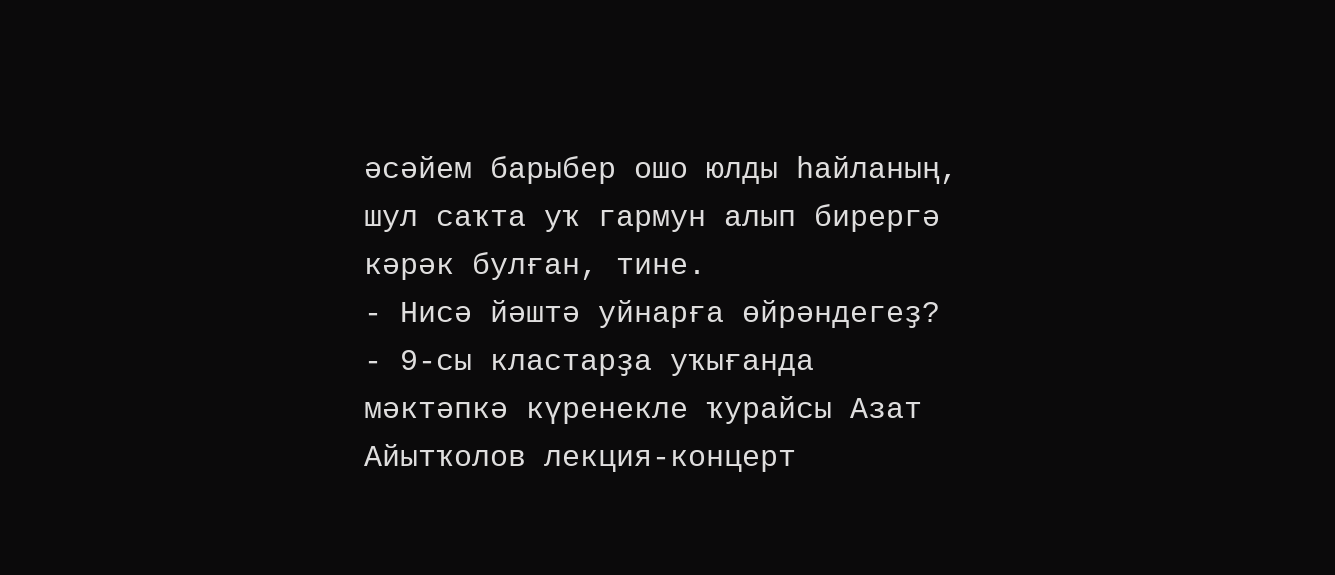әсәйем барыбер ошо юлды һайланың, шул саҡта уҡ гармун алып бирергә кәрәк булған, тине.
- Нисә йәштә уйнарға өйрәндегеҙ?
- 9-сы кластарҙа уҡығанда мәктәпкә күренекле ҡурайсы Азат Айытҡолов лекция-концерт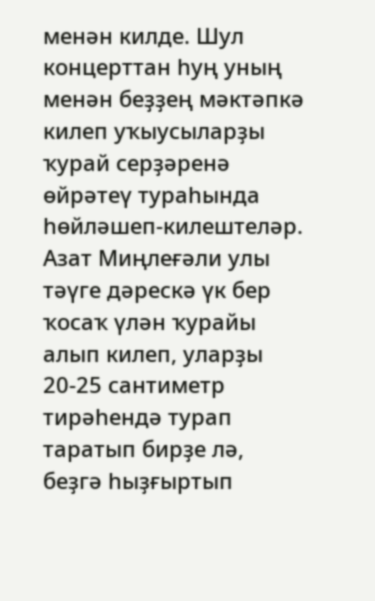менән килде. Шул концерттан һуң уның менән беҙҙең мәктәпкә килеп уҡыусыларҙы ҡурай серҙәренә өйрәтеү тураһында һөйләшеп-килештеләр. Азат Миңлеғәли улы тәүге дәрескә үк бер ҡосаҡ үлән ҡурайы алып килеп, уларҙы 20-25 сантиметр тирәһендә турап таратып бирҙе лә, беҙгә һыҙғыртып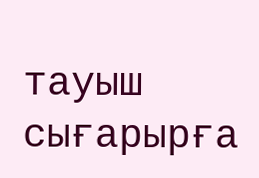тауыш сығарырға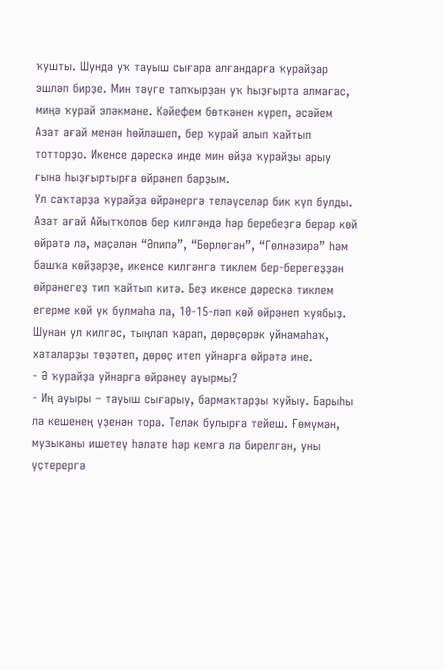ҡушты. Шунда уҡ тауыш сығара алғандарға ҡурайҙар эшләп бирҙе. Мин тәүге тапҡырҙан уҡ һыҙғырта алмағас, миңә ҡурай эләкмәне. Кәйефем бөткәнен күреп, әсәйем Азат ағай менән һөйләшеп, бер ҡурай алып ҡайтып тотторҙо. Икенсе дәрескә инде мин өйҙә ҡурайҙы арыу ғына һыҙғыртырға өйрәнеп барҙым.
Ул саҡтарҙа ҡурайҙа өйрәнергә теләүселәр бик күп булды. Азат ағай Айытҡолов бер килгәндә һәр беребеҙгә берәр көй өйрәтә лә, мәҫәлән “Әпипә”, “Бөрлөгән”, “Гөлнәзирә” һәм башҡа көйҙәрҙе, икенсе килгәнгә тиклем бер-берегеҙҙән өйрәнегеҙ тип ҡайтып китә. Беҙ икенсе дәрескә тиклем егерме көй үк булмаһа ла, 10-15-ләп көй өйрәнеп ҡуябыҙ. Шунан ул килгәс, тыңлап ҡарап, дөрөҫөрәк уйнамаһаҡ, хаталарҙы төҙәтеп, дөрөҫ итеп уйнарға өйрәтә ине.
- Ә ҡурайҙа уйнарға өйрәнеү ауырмы?
- Иң ауыры – тауыш сығарыу, бармаҡтарҙы ҡуйыу. Барыһы ла кешенең үҙенән тора. Теләк булырға тейеш. Ғөмүмән, музыканы ишетеү һәләте һәр кемгә лә бирелгән, уны үҫтерергә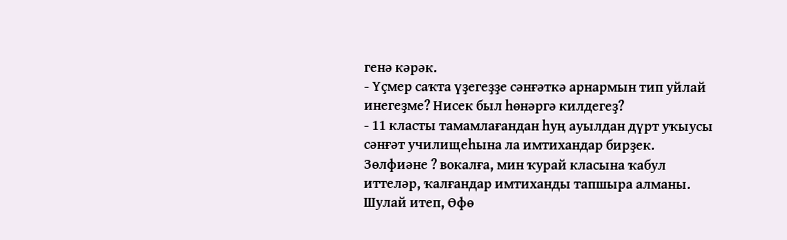генә кәрәк.
- Үҫмер саҡта үҙегеҙҙе сәнғәткә арнармын тип уйлай инегеҙме? Нисек был һөнәргә килдегеҙ?
- 11 класты тамамлағандан һуң ауылдан дүрт уҡыусы сәнғәт училищеһына ла имтихандар бирҙек. Зөлфиәне ? вокалға, мин ҡурай класына ҡабул иттеләр, ҡалғандар имтиханды тапшыра алманы. Шулай итеп, Өфө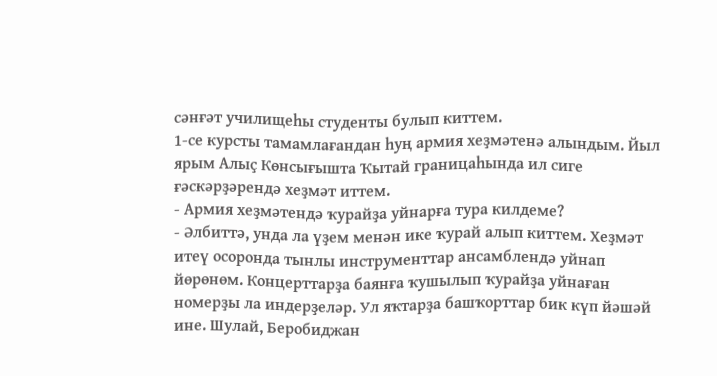сәнғәт училищеһы студенты булып киттем.
1-се курсты тамамлағандан һуң армия хеҙмәтенә алындым. Йыл ярым Алыҫ Көнсығышта Ҡытай границаһында ил сиге ғәскәрҙәрендә хеҙмәт иттем.
- Армия хеҙмәтендә ҡурайҙа уйнарға тура килдеме?
- Әлбиттә, унда ла үҙем менән ике ҡурай алып киттем. Хеҙмәт итеү осоронда тынлы инструменттар ансамблендә уйнап йөрөнөм. Концерттарҙа баянға ҡушылып ҡурайҙа уйнаған номерҙы ла индерҙеләр. Ул яҡтарҙа башҡорттар бик күп йәшәй ине. Шулай, Беробиджан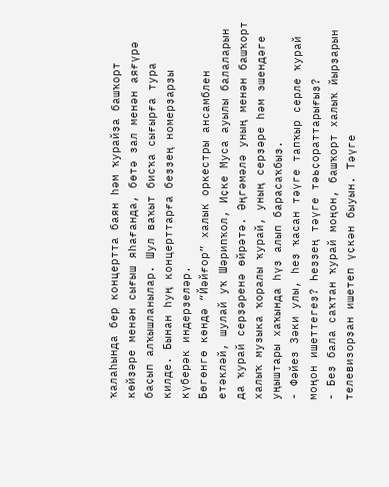ҡалаһында бер концертта баян һәм ҡурайҙа башҡорт көйҙәре менән сығыш яһағанда, бөтә зал менән аяғүрә баҫып алҡышланылар. Шул ваҡыт бисҡа сығырға тура килде. Бынан һуң концерттарға беҙҙең номерҙарҙы күберәк индерҙеләр.
Бөгөнгө көндә “Йәйғор” халык оркестры ансамблен етәкләй, шулай уҡ Шәрипҡол, Иҫке Муса ауылы балаларын да ҡурай серҙәренә өйрәтә. Әңгәмәлә уның менән башҡорт халыҡ музыка ҡоралы ҡурай, уның серҙәре һәм эшендәге уңыштары хаҡында һүҙ алып барасаҡбыҙ.
- Фәйез Зәки улы, һеҙ ҡасан тәүге тапҡыр серле ҡурай моңон ишеттегеҙ? Һеҙҙең тәүге тәьҫораттарығыҙ?
- Беҙ бала саҡтан ҡурай моңон, башҡорт халыҡ йырҙарын телевизорҙан ишетеп үҫкән быуын. Тәүге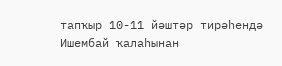тапҡыр 10-11 йәштәр тирәһендә Ишембай ҡалаһынан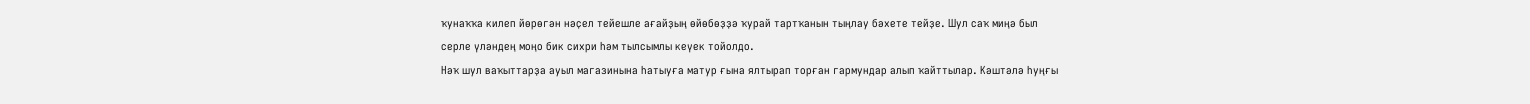ҡунаҡҡа килеп йөрөгән нәҫел тейешле ағайҙың өйөбөҙҙә ҡурай тартҡанын тыңлау бәхете тейҙе. Шул саҡ миңә был серле үләндең моңо бик сихри һәм тылсымлы кеүек тойолдо.
Нәҡ шул ваҡыттарҙа ауыл магазинына һатыуға матур ғына ялтырап торған гармундар алып ҡайттылар. Кәштәлә һуңғы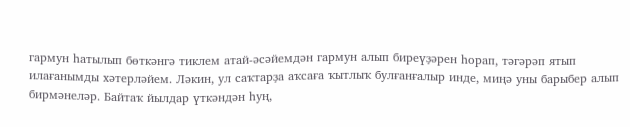гармун һатылып бөткәнгә тиклем атай-әсәйемдән гармун алып биреүҙәрен һорап, тәгәрәп ятып илағанымды хәтерләйем. Ләкин, ул саҡтарҙа аҡсаға ҡытлыҡ булғанғалыр инде, миңә уны барыбер алып бирмәнеләр. Байтаҡ йылдар үткәндән һуң,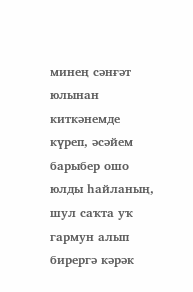минең сәнғәт юлынан киткәнемде күреп, әсәйем барыбер ошо юлды һайланың, шул саҡта уҡ гармун алып бирергә кәрәк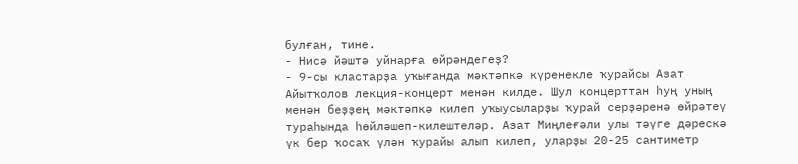булған, тине.
- Нисә йәштә уйнарға өйрәндегеҙ?
- 9-сы кластарҙа уҡығанда мәктәпкә күренекле ҡурайсы Азат Айытҡолов лекция-концерт менән килде. Шул концерттан һуң уның менән беҙҙең мәктәпкә килеп уҡыусыларҙы ҡурай серҙәренә өйрәтеү тураһында һөйләшеп-килештеләр. Азат Миңлеғәли улы тәүге дәрескә үк бер ҡосаҡ үлән ҡурайы алып килеп, уларҙы 20-25 сантиметр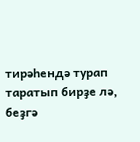тирәһендә турап таратып бирҙе лә, беҙгә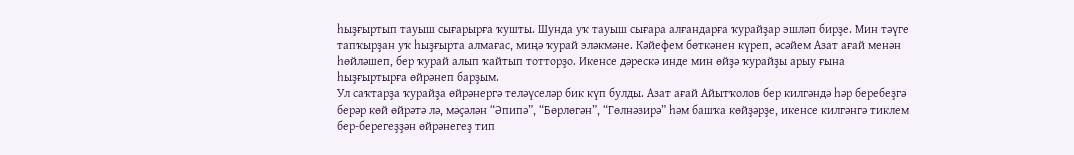һыҙғыртып тауыш сығарырға ҡушты. Шунда уҡ тауыш сығара алғандарға ҡурайҙар эшләп бирҙе. Мин тәүге тапҡырҙан уҡ һыҙғырта алмағас, миңә ҡурай эләкмәне. Кәйефем бөткәнен күреп, әсәйем Азат ағай менән һөйләшеп, бер ҡурай алып ҡайтып тотторҙо. Икенсе дәрескә инде мин өйҙә ҡурайҙы арыу ғына һыҙғыртырға өйрәнеп барҙым.
Ул саҡтарҙа ҡурайҙа өйрәнергә теләүселәр бик күп булды. Азат ағай Айытҡолов бер килгәндә һәр беребеҙгә берәр көй өйрәтә лә, мәҫәлән “Әпипә”, “Бөрлөгән”, “Гөлнәзирә” һәм башҡа көйҙәрҙе, икенсе килгәнгә тиклем бер-берегеҙҙән өйрәнегеҙ тип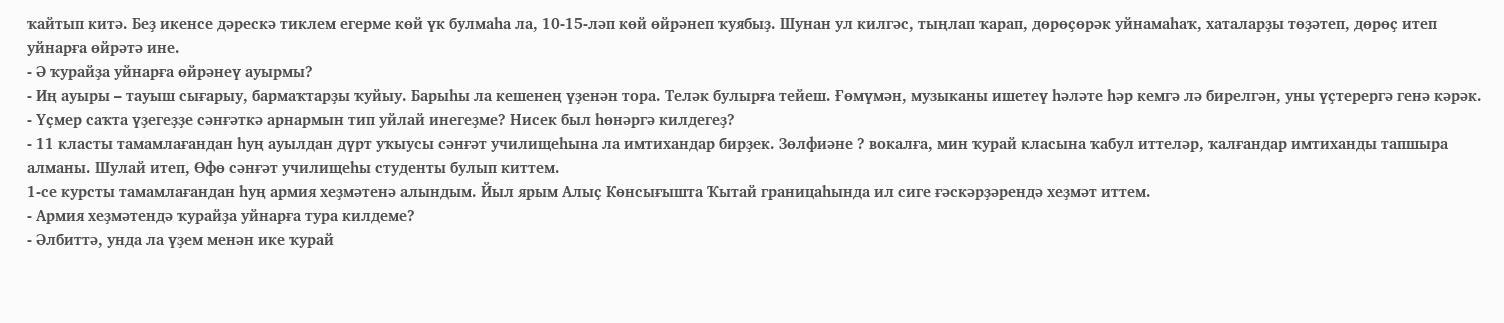ҡайтып китә. Беҙ икенсе дәрескә тиклем егерме көй үк булмаһа ла, 10-15-ләп көй өйрәнеп ҡуябыҙ. Шунан ул килгәс, тыңлап ҡарап, дөрөҫөрәк уйнамаһаҡ, хаталарҙы төҙәтеп, дөрөҫ итеп уйнарға өйрәтә ине.
- Ә ҡурайҙа уйнарға өйрәнеү ауырмы?
- Иң ауыры – тауыш сығарыу, бармаҡтарҙы ҡуйыу. Барыһы ла кешенең үҙенән тора. Теләк булырға тейеш. Ғөмүмән, музыканы ишетеү һәләте һәр кемгә лә бирелгән, уны үҫтерергә генә кәрәк.
- Үҫмер саҡта үҙегеҙҙе сәнғәткә арнармын тип уйлай инегеҙме? Нисек был һөнәргә килдегеҙ?
- 11 класты тамамлағандан һуң ауылдан дүрт уҡыусы сәнғәт училищеһына ла имтихандар бирҙек. Зөлфиәне ? вокалға, мин ҡурай класына ҡабул иттеләр, ҡалғандар имтиханды тапшыра алманы. Шулай итеп, Өфө сәнғәт училищеһы студенты булып киттем.
1-се курсты тамамлағандан һуң армия хеҙмәтенә алындым. Йыл ярым Алыҫ Көнсығышта Ҡытай границаһында ил сиге ғәскәрҙәрендә хеҙмәт иттем.
- Армия хеҙмәтендә ҡурайҙа уйнарға тура килдеме?
- Әлбиттә, унда ла үҙем менән ике ҡурай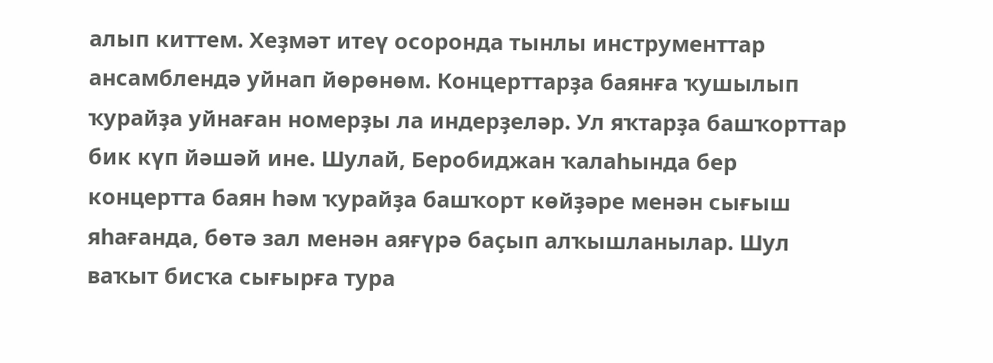алып киттем. Хеҙмәт итеү осоронда тынлы инструменттар ансамблендә уйнап йөрөнөм. Концерттарҙа баянға ҡушылып ҡурайҙа уйнаған номерҙы ла индерҙеләр. Ул яҡтарҙа башҡорттар бик күп йәшәй ине. Шулай, Беробиджан ҡалаһында бер концертта баян һәм ҡурайҙа башҡорт көйҙәре менән сығыш яһағанда, бөтә зал менән аяғүрә баҫып алҡышланылар. Шул ваҡыт бисҡа сығырға тура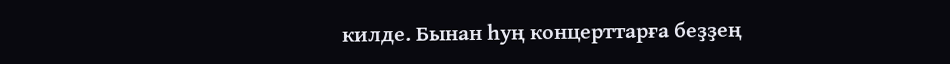килде. Бынан һуң концерттарға беҙҙең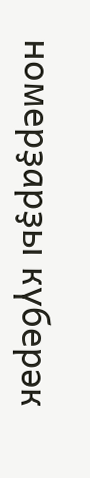номерҙарҙы күберәк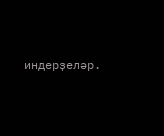индерҙеләр.